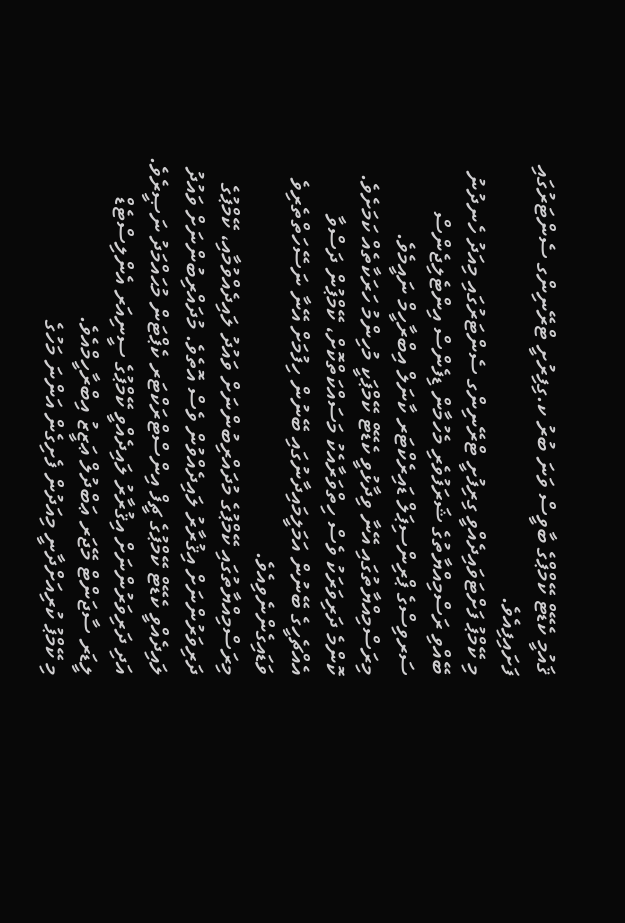ޤައުމީ ކެޑޭޓް ކޭމްޕްގެ ބާވީސް ވަނަ ބުރު ކ.ގިފިރުށީ ޓްރޭނިންގ ސެންޓަރުގައި ފަށައިފިއެވެ.
މި ކޭމްޕު ފަށްޓަވައިދެއްވީ ގިރިފުށީ ޓްރޭނިންގ ސެންޓަރުގައި މިއަދު ހެނދުނު ބޭއްވި ރަސްމިއްޔާތުގެ ޝަރަފުވެރި މެހުމާން ޑިފެންސް އިންޓެލިޖެންސް ސަރވިސްގެ ޕްރިންސިޕަލް ޑައިރެކްޓަރ ކާނަލް އިބްރާހީމް ނައީމެވެ.
މިރަސްމިއްޔާތުގައި އޭނާ ވިދާޅުވީ ކެޑޭޓް ކޭމްޕަކީ މުހިންމު ހަރަކާތެއް ކަމަށެވެ. ކޮންމެ ދަރިވަރަކު ވެސް ހިތްވަރާއެކު މަސައްކަތްކޮށް، ކޭމްޕުން ދަސްވާ އެއްޗެހީގެ ބޭނުން އަމަލީމައިދާނުގައި ބޭނުން ހިފުމަށް އޭނާ ނަސޭހަތްތެރިވެ ވަޑައިގެންނެވިއެވެ.
މިރަސްމިއްޔާތުގައި ކޭމްޕުގެ މުދައްރިބުންނަށް ވައުދު ލައިދެއްވުމާއި، ކޭމްޕުގެ ދަރިވަރުންނަށް އިޤުރާރު ލައިދެއްވުން ވެސް އޮތެވެ. މުދައްރިބުންނަށް ވައުދު ލައިދެއްވީ ކެޑޭޓް ކޭމްޕުގެ ޗީފް އިންސްޓްރަކްޓަރ ކެޕްޓަން މުޙައްމަދު ނަޞީރެވެ. އަދި ދަރިވަރުންނަށް އިޤުރާރު ލައިދެއްވީ ކޭމްޕުގެ ސީނިއަރ އެންލިސްޓެޑް ލީޑަރ ސާޖަންޓް މޭޖަރ ޢަބްދުލް ޢަޒީޒު އިބްރާހީމްއެވެ.
މި ކޭމްޕު ކުރިއަށްދާނީ މިއަދުން ފެށިގެން އަންނަ މަހުގެ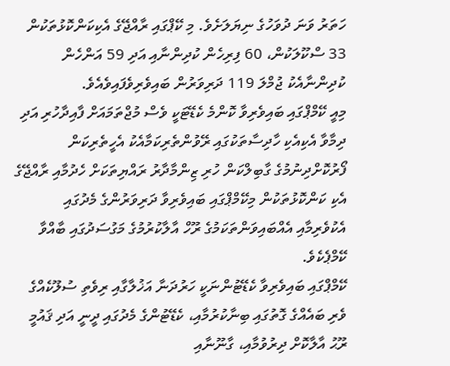ހަތަރު ވަނަ ދުވަހުގެ ނިޔަލަށެވެ. މި ކޭޕްގައި ރާއްޖޭގެ އެކިކަންކޮޅުތަކުން 33 ސްކޫލަކުން، 60 ފިރިހެން ކުދިންނާއި އަދި 59 އަންހެން ކުދިންނާއެކު ޖުމްލަ 119 ދަރިވަރުން ބައިވެރިވެފައިވެއެވެ.
މިއީ ކޭމްޕްގައި ބައިވެރިވާ ކޮންމެ ކެޑޭޓަކީ ވެސް މުޖްތަމައަށް ފާއިދާހުރި އަދި ދިމާވާ އެކިއެކި ހާދިސާތަކުގައި ރޭވުންތެރިކަމާއެކު އެހީތެރިކަން ފޯރުކޮށްދިނުމުގެ ގާބިލްކަން ހުރި ޒިންމާދާރު ރައްޔިތަކަށް ހެދުމާއި ރާއްޖޭގެ އެކި ކަންކޮޅުތަކުން މިކޭމްޕްގައި ބައިވެރިވާ ދަރިވަރުންގެ މެދުގައި އެކުވެރިމާއި އެއްބައިވަންތަކަމުގެ ރޫހް އާލާކުރުމުގެ މަގުސަދުގައި ބާއްވާ ކޭމްޕެކެވެ.
ކޭމްޕްގައި ބައިވެރިވާ ކެޑޭޓުންނަކީ ހަރުދަނާ އަޚުލާގާއި ރިވެތި ސުލޫކެއްގެ ވެރި ބައެއްގެ ގޮތުގައި ބިނާކުރުމާއި، ކެޑޭޓުންގެ މެދުގައި ދީނީ އަދި ޤައުމީ ރޫޙު އާލާކޮށް ދިރުވުމާއި، ގާނޫނާއި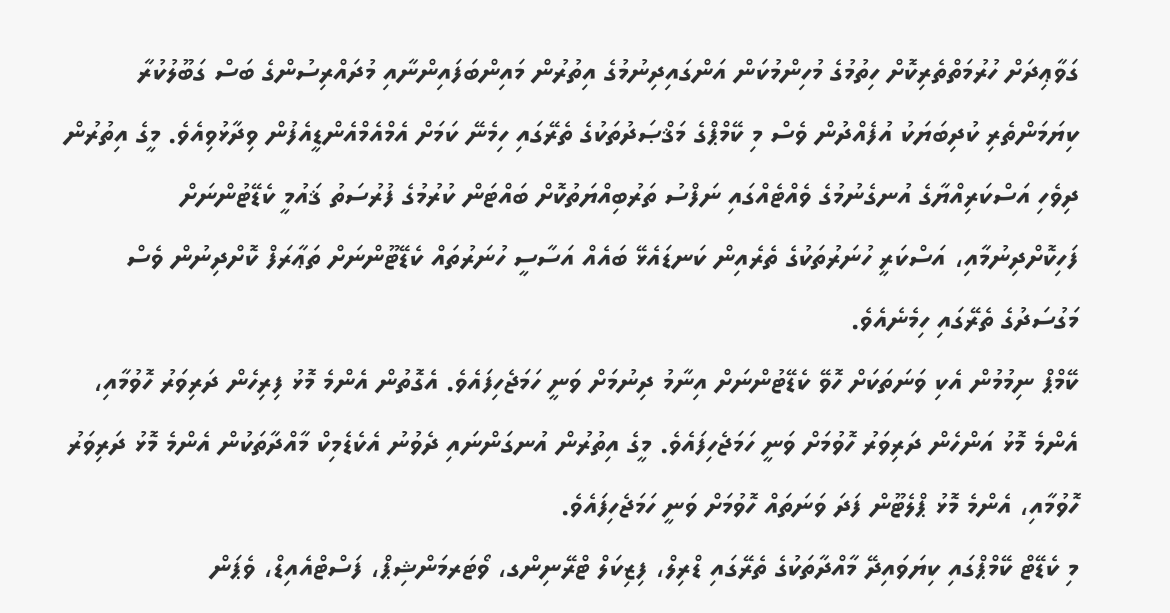ގަވާޢިދަށް ހުރުމަތްތެރިކޮށް ހިތުމުގެ މުހިންމުކަން އަންގައިދިނުމުގެ އިތުރުން މައިންބަފައިންނާއި މުދައްރިސުންގެ ބަސް ގަބޫލުކުރާ ކިޔަމަންތެރި ކުދިބަޔަކު އުފެއްދުން ވެސް މި ކޭމްޕްގެ މަޤްޞަދުތަކުގެ ތެރޭގައި ހިމެނޭ ކަމަށް އެމްއެމްއެންޑީއެފުން ވިދާޅުވިއެވެ. މީގެ އިތުރުން ދިވެހި އަސްކަރިއްޔާގެ އުނގެނުމުގެ ވެއްޓެއްގައި ނަފްސު ތަރުބިއްޔަތުކޮށް ބައްޓަން ކުރުމުގެ ފުރުސަތު ޤައުމީ ކެޑޭޓުންނަށް ފަހިކޮށްދިނުމާއި، އަސްކަރީ ހުނަރުތަކުގެ ތެރެއިން ކަނޑައެޅޭ ބައެއް އަސާސީ ހުނަރުތައް ކެޑޭޓޫންނަށް ތަޢާރަފް ކޮށްދިނުން ވެސް މަގުސަދުގެ ތެރޭގައި ހިމެނެއެވެ.
ކޭމްޕް ނިމުމުން އެކި ވަނަތަކަށް ހޮވޭ ކެޑޭޓުންނަށް އިނާމު ދިނުމަށް ވަނީ ހަމަޖެހިފައެވެ. އެގޮތުން އެންމެ މޮޅު ފިރިހެން ދަރިވަރު ހޮވުމާއި، އެންމެ މޮޅު އަންހެން ދަރިވަރު ހޮވުމަށް ވަނީ ހަމަޖެހިފައެވެ. މީގެ އިތުރުން އުނގަންނައި ދެވުނު އެކެޑެމިކް މާއްދާތަކުން އެންމެ މޮޅު ދަރިވަރު ހޮވުމާއި، އެންމެ މޮޅު ޕްލެޓޫން ފަދަ ވަނަތައް ހޮވުމަށް ވަނީ ހަމަޖެހިފައެވެ.
މި ކެޑޭޓް ކޭމްޕްގައި ކިޔަވައިދޭ މާއްދާތަކުގެ ތެރޭގައި ޑްރިލް، ފިޒިކަލް ޓްރޭނިންގ، ވޯޓަރމަންޝިޕް، ފަސްޓްއެއިޑް، ވެޕަން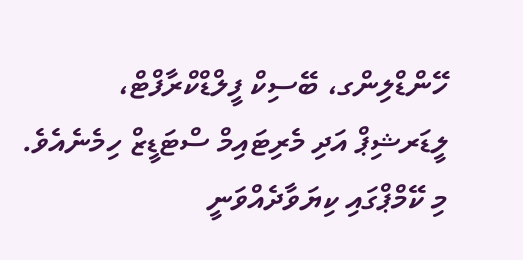ހޭންޑްލިންގ، ބޭސިކް ފީލްޑްކްރާފްޓް، ލީޑަރޝިޕް އަދި މެރިޓައިމް ސްޓަޑީޒް ހިމެނެއެވެ. މި ކޭމްޕްގައި ކިޔަވާދެއްވަނީ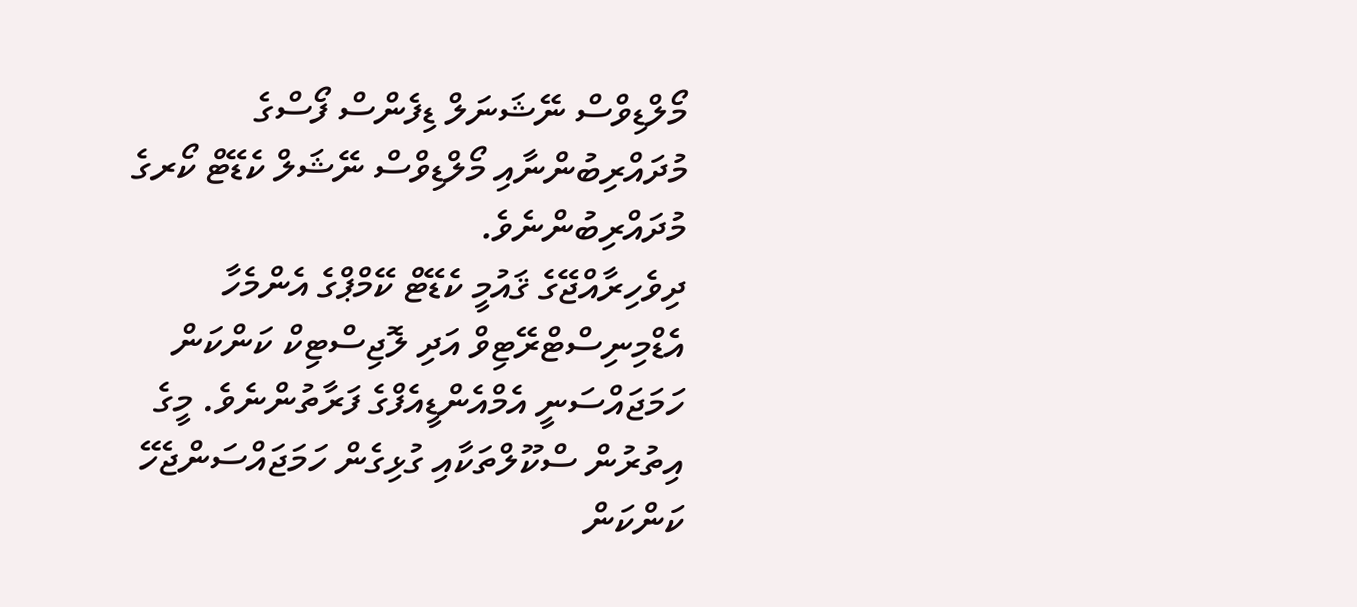މޯލްޑިވްސް ނޭޝަނަލް ޑިފެންސް ފޯސްގެ މުދައްރިބުންނާއި މޯލްޑިވްސް ނޭޝަލް ކެޑޭޓް ކޯރގެ މުދައްރިބުންނެވެ.
ދިވެހިރާއްޖޭގެ ޤައުމީ ކެޑޭޓް ކޭމްޕްގެ އެންމެހާ އެޑްމިނިސްޓްރޭޓިވް އަދި ލޮޖިސްޓިކް ކަންކަން ހަމަޖައްސަނީ އެމްއެންޑީއެފްގެ ފަރާތުންނެވެ. މީގެ އިތުރުން ސްކޫލްތަކާއި ގުޅިގެން ހަމަޖައްސަންޖެހޭ ކަންކަން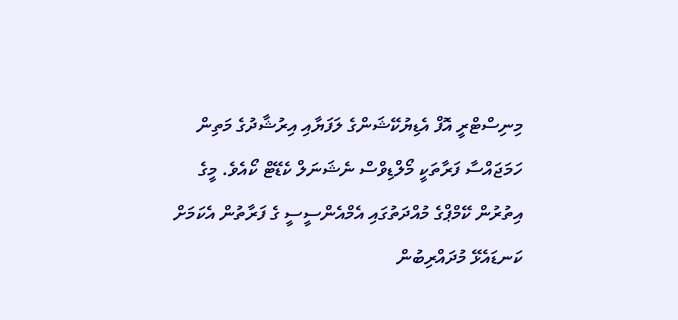މިނިސްޓްރީ އޮފް އެޑިޔުކޭޝަންގެ ލަފަޔާއި އިރުޝާދުގެ މަތިން ހަމަޖައްސާ ފަރާތަކީ މޯލްޑިވްސް ނެޝަނަލް ކެޑޭޓް ކޯއެވެ. މީގެ އިތުރުން ކޭމްޕްގެ މުއްދަތުގައި އެމްއެންސީސީ ގެ ފަރާތުން އެކަމަށް ކަނޑައެޅޭ މުދައްރިބުން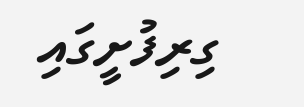ގިރިފުށީގައި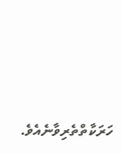ހަރަކާތްތެރިވާނެއެވެ.